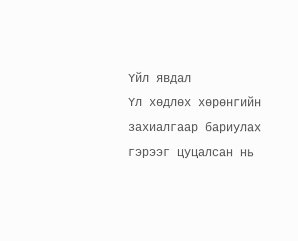Үйл явдал
Үл хөдлөх хөрөнгийн захиалгаар бариулах гэрээг цуцалсан нь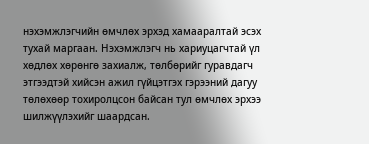нэхэмжлэгчийн өмчлөх эрхэд хамааралтай эсэх тухай маргаан. Нэхэмжлэгч нь хариуцагчтай үл хөдлөх хөрөнгө захиалж, төлбөрийг гуравдагч этгээдтэй хийсэн ажил гүйцэтгэх гэрээний дагуу төлөхөөр тохиролцсон байсан тул өмчлөх эрхээ шилжүүлэхийг шаардсан.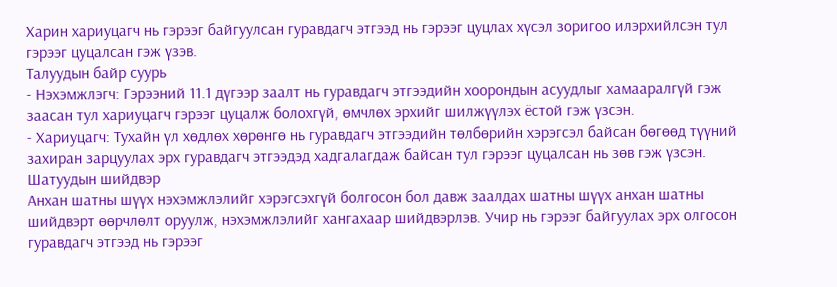Харин хариуцагч нь гэрээг байгуулсан гуравдагч этгээд нь гэрээг цуцлах хүсэл зоригоо илэрхийлсэн тул гэрээг цуцалсан гэж үзэв.
Талуудын байр суурь
- Нэхэмжлэгч: Гэрээний 11.1 дүгээр заалт нь гуравдагч этгээдийн хоорондын асуудлыг хамааралгүй гэж заасан тул хариуцагч гэрээг цуцалж болохгүй, өмчлөх эрхийг шилжүүлэх ёстой гэж үзсэн.
- Хариуцагч: Тухайн үл хөдлөх хөрөнгө нь гуравдагч этгээдийн төлбөрийн хэрэгсэл байсан бөгөөд түүний захиран зарцуулах эрх гуравдагч этгээдэд хадгалагдаж байсан тул гэрээг цуцалсан нь зөв гэж үзсэн.
Шатуудын шийдвэр
Анхан шатны шүүх нэхэмжлэлийг хэрэгсэхгүй болгосон бол давж заалдах шатны шүүх анхан шатны шийдвэрт өөрчлөлт оруулж, нэхэмжлэлийг хангахаар шийдвэрлэв. Учир нь гэрээг байгуулах эрх олгосон гуравдагч этгээд нь гэрээг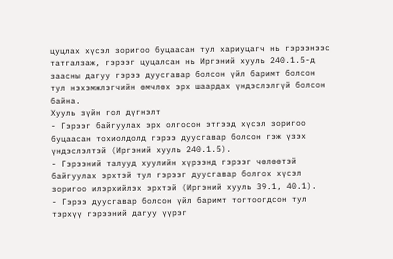цуцлах хүсэл зоригоо буцаасан тул хариуцагч нь гэрээнээс татгалзаж, гэрээг цуцалсан нь Иргэний хууль 240.1.5-д заасны дагуу гэрээ дуусгавар болсон үйл баримт болсон тул нэхэмжлэгчийн өмчлөх эрх шаардах үндэслэлгүй болсон байна.
Хууль зүйн гол дүгнэлт
- Гэрээг байгуулах эрх олгосон этгээд хүсэл зоригоо буцаасан тохиолдолд гэрээ дуусгавар болсон гэж үзэх үндэслэлтэй (Иргэний хууль 240.1.5).
- Гэрээний талууд хуулийн хүрээнд гэрээг чөлөөтэй байгуулах эрхтэй тул гэрээг дуусгавар болгох хүсэл зоригоо илэрхийлэх эрхтэй (Иргэний хууль 39.1, 40.1).
- Гэрээ дуусгавар болсон үйл баримт тогтоогдсон тул тэрхүү гэрээний дагуу үүрэг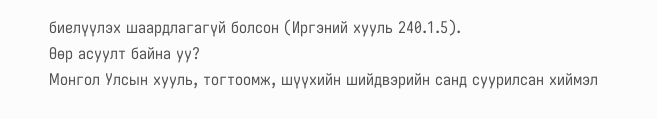биелүүлэх шаардлагагүй болсон (Иргэний хууль 240.1.5).
Өөр асуулт байна уу?
Монгол Улсын хууль, тогтоомж, шүүхийн шийдвэрийн санд суурилсан хиймэл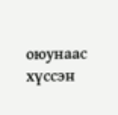оюунаас хүссэн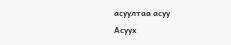асуултаа асуу
Асуух